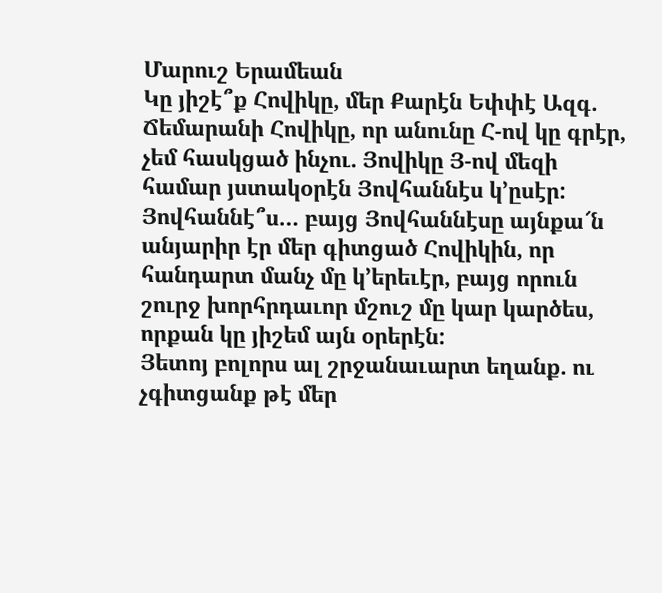Մարուշ Երամեան
Կը յիշէ՞ք Հովիկը, մեր Քարէն Եփփէ Ազգ. Ճեմարանի Հովիկը, որ անունը Հ-ով կը գրէր, չեմ հասկցած ինչու. Յովիկը Յ-ով մեզի համար յստակօրէն Յովհաննէս կ’ըսէր: Յովհաննէ՞ս… բայց Յովհաննէսը այնքա՜ն անյարիր էր մեր գիտցած Հովիկին, որ հանդարտ մանչ մը կ’երեւէր, բայց որուն շուրջ խորհրդաւոր մշուշ մը կար կարծես, որքան կը յիշեմ այն օրերէն:
Յետոյ բոլորս ալ շրջանաւարտ եղանք. ու չգիտցանք թէ մեր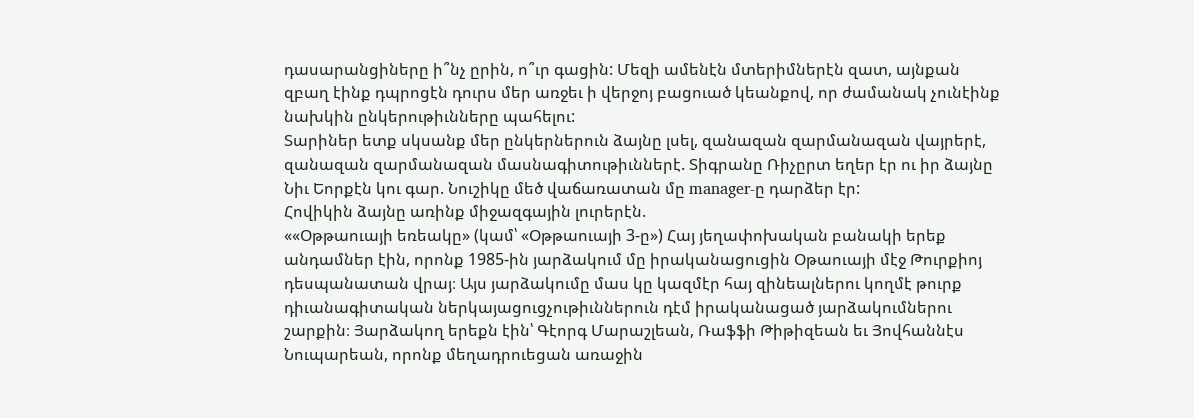դասարանցիները ի՞նչ ըրին, ո՞ւր գացին: Մեզի ամենէն մտերիմներէն զատ, այնքան զբաղ էինք դպրոցէն դուրս մեր առջեւ ի վերջոյ բացուած կեանքով, որ ժամանակ չունէինք նախկին ընկերութիւնները պահելու:
Տարիներ ետք սկսանք մեր ընկերներուն ձայնը լսել, զանազան զարմանազան վայրերէ, զանազան զարմանազան մասնագիտութիւններէ. Տիգրանը Ռիչըրտ եղեր էր ու իր ձայնը Նիւ Եորքէն կու գար. Նուշիկը մեծ վաճառատան մը manager-ը դարձեր էր:
Հովիկին ձայնը առինք միջազգային լուրերէն.
««Օթթաուայի եռեակը» (կամ՝ «Օթթաուայի 3-ը») Հայ յեղափոխական բանակի երեք անդամներ էին, որոնք 1985-ին յարձակում մը իրականացուցին Օթաուայի մէջ Թուրքիոյ դեսպանատան վրայ։ Այս յարձակումը մաս կը կազմէր հայ զինեալներու կողմէ թուրք դիւանագիտական ներկայացուցչութիւններուն դէմ իրականացած յարձակումներու շարքին։ Յարձակող երեքն էին՝ Գէորգ Մարաշլեան, Ռաֆֆի Թիթիզեան եւ Յովհաննէս Նուպարեան, որոնք մեղադրուեցան առաջին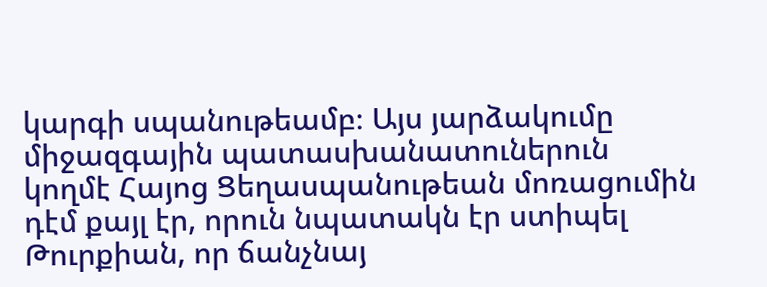կարգի սպանութեամբ։ Այս յարձակումը միջազգային պատասխանատուներուն կողմէ Հայոց Ցեղասպանութեան մոռացումին դէմ քայլ էր, որուն նպատակն էր ստիպել Թուրքիան, որ ճանչնայ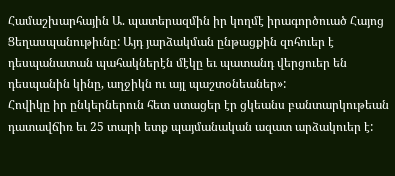Համաշխարհային Ա. պատերազմին իր կողմէ իրագործուած Հայոց Ցեղասպանութիւնը: Այդ յարձակման ընթացքին զոհուեր է դեսպանատան պահակներէն մէկը եւ պատանդ վերցուեր են դեսպանին կինը, աղջիկն ու այլ պաշտօնեաներ»:
Հովիկը իր ընկերներուն հետ ստացեր էր ցկեանս բանտարկութեան դատավճիռ եւ 25 տարի ետք պայմանական ազատ արձակուեր է: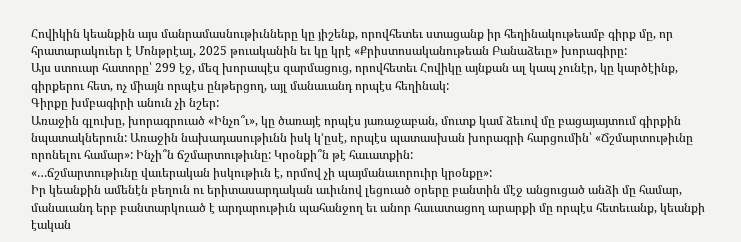Հովիկին կեանքին այս մանրամասնութիւնները կը յիշենք, որովհետեւ ստացանք իր հեղինակութեամբ գիրք մը, որ հրատարակուեր է Մոնթրէալ, 2025 թուականին եւ կը կրէ «Քրիստոսականութեան Բանաձեւը» խորագիրը:
Այս ստուար հատորը՝ 299 էջ, մեզ խորապէս զարմացուց, որովհետեւ Հովիկը այնքան ալ կապ չունէր, կը կարծէինք, գիրքերու հետ, ոչ միայն որպէս ընթերցող, այլ մանաւանդ որպէս հեղինակ:
Գիրքը խմբագիրի անուն չի նշեր:
Առաջին գլուխը, խորագրուած «Ինչո՞ւ», կը ծառայէ որպէս յառաջաբան, մուտք կամ ձեւով մը բացայայտում գիրքին նպատակներուն: Առաջին նախադասութիւնն իսկ կ’ըսէ, որպէս պատասխան խորագրի հարցումին՝ «Ճշմարտութիւնը որոնելու համար»: Ինչի՞ն ճշմարտութիւնը: Կրօնքի՞ն թէ հաւատքին:
«…ճշմարտութիւնը վաւերական իսկութիւն է, որմով չի պայմանաւորուիր կրօնքը»:
Իր կեանքին ամենէն բեղուն ու երիտասարդական աւիւնով լեցուած օրերը բանտին մէջ անցուցած անձի մը համար, մանաւանդ երբ բանտարկուած է արդարութիւն պահանջող եւ անոր հաւատացող արարքի մը որպէս հետեւանք, կեանքի էական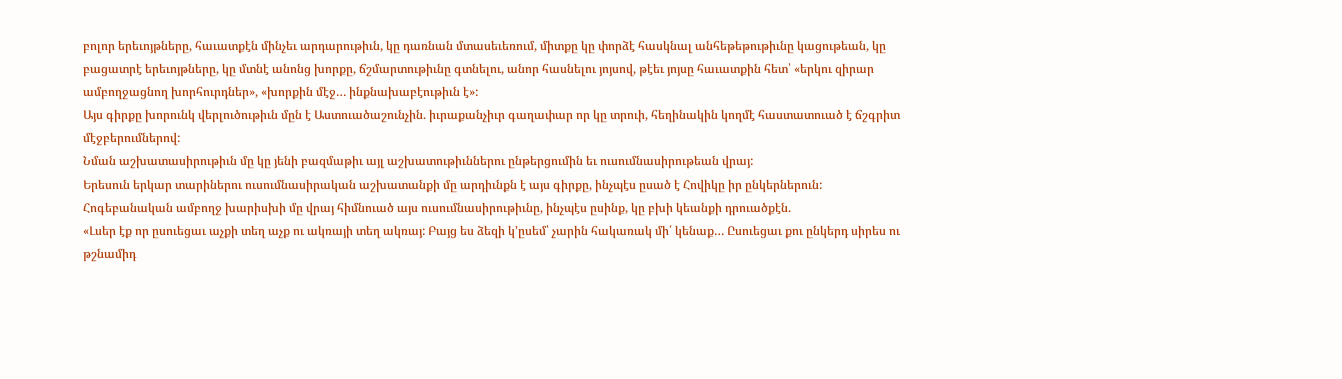բոլոր երեւոյթները, հաւատքէն մինչեւ արդարութիւն, կը դառնան մտասեւեռում, միտքը կը փորձէ հասկնալ անհեթեթութիւնը կացութեան, կը բացատրէ երեւոյթները, կը մտնէ անոնց խորքը, ճշմարտութիւնը գտնելու, անոր հասնելու յոյսով, թէեւ յոյսը հաւատքին հետ՝ «երկու զիրար ամբողջացնող խորհուրդներ», «խորքին մէջ… ինքնախաբէութիւն է»:
Այս գիրքը խորունկ վերլուծութիւն մըն է Աստուածաշունչին. իւրաքանչիւր գաղափար որ կը տրուի, հեղինակին կողմէ հաստատուած է ճշգրիտ մէջբերումներով:
Նման աշխատասիրութիւն մը կը յենի բազմաթիւ այլ աշխատութիւններու ընթերցումին եւ ուսումնասիրութեան վրայ:
Երեսուն երկար տարիներու ուսումնասիրական աշխատանքի մը արդիւնքն է այս գիրքը, ինչպէս ըսած է Հովիկը իր ընկերներուն:
Հոգեբանական ամբողջ խարիսխի մը վրայ հիմնուած այս ուսումնասիրութիւնը, ինչպէս ըսինք, կը բխի կեանքի դրուածքէն.
«Լսեր էք որ ըսուեցաւ աչքի տեղ աչք ու ակռայի տեղ ակռայ: Բայց ես ձեզի կ’ըսեմ՝ չարին հակառակ մի՛ կենաք… Ըսուեցաւ քու ընկերդ սիրես ու թշնամիդ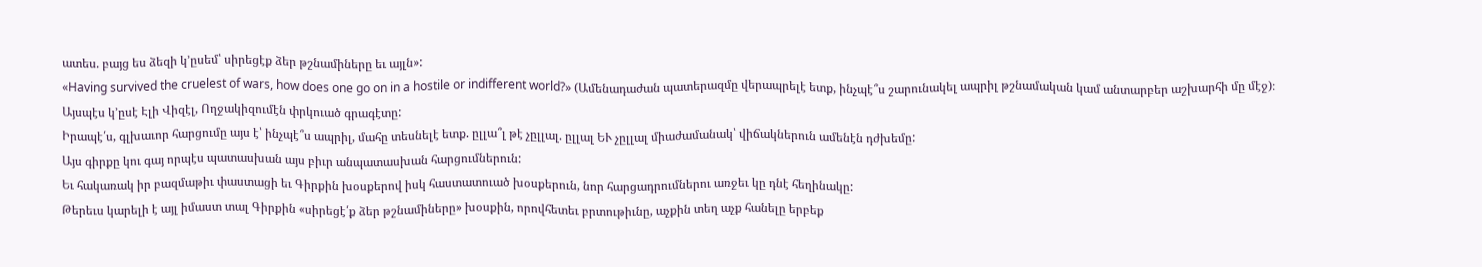ատես. բայց ես ձեզի կ’ըսեմ՝ սիրեցէք ձեր թշնամիները եւ այլն»:
«Having survived the cruelest of wars, how does one go on in a hostile or indifferent world?» (Ամենադաժան պատերազմը վերապրելէ ետք, ինչպէ՞ս շարունակել ապրիլ թշնամական կամ անտարբեր աշխարհի մը մէջ)։
Այսպէս կ’ըսէ Էլի Վիզէլ, Ողջակիզումէն փրկուած գրագէտը:
Իրապէ՛ս, գլխաւոր հարցումը այս է՝ ինչպէ՞ս ապրիլ, մահը տեսնելէ ետք. ըլլա՞լ թէ չըլլալ. ըլլալ ԵՒ չըլլալ միաժամանակ՝ վիճակներուն ամենէն դժխեմը:
Այս գիրքը կու գայ որպէս պատասխան այս բիւր անպատասխան հարցումներուն:
Եւ հակառակ իր բազմաթիւ փաստացի եւ Գիրքին խօսքերով իսկ հաստատուած խօսքերուն, նոր հարցադրումներու առջեւ կը դնէ հեղինակը:
Թերեւս կարելի է այլ իմաստ տալ Գիրքին «սիրեցէ՛ք ձեր թշնամիները» խօսքին, որովհետեւ բրտութիւնը, աչքին տեղ աչք հանելը երբեք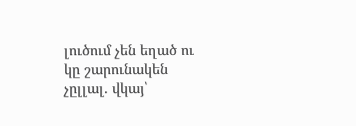լուծում չեն եղած ու կը շարունակեն չըլլալ. վկայ՝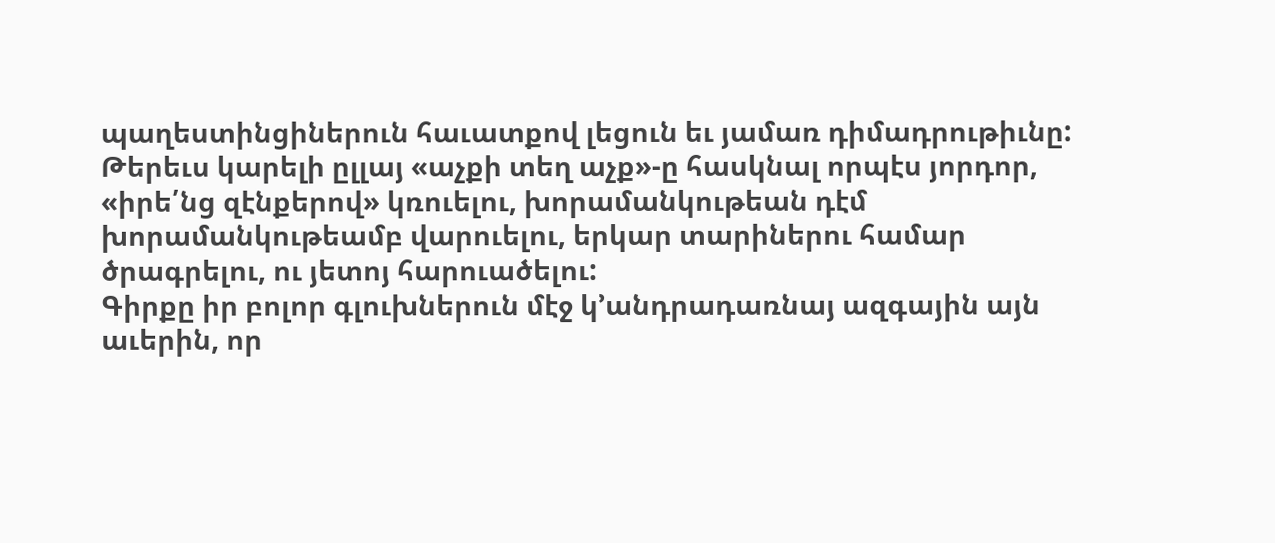պաղեստինցիներուն հաւատքով լեցուն եւ յամառ դիմադրութիւնը: Թերեւս կարելի ըլլայ «աչքի տեղ աչք»-ը հասկնալ որպէս յորդոր, «իրե՛նց զէնքերով» կռուելու, խորամանկութեան դէմ խորամանկութեամբ վարուելու, երկար տարիներու համար ծրագրելու, ու յետոյ հարուածելու:
Գիրքը իր բոլոր գլուխներուն մէջ կ’անդրադառնայ ազգային այն աւերին, որ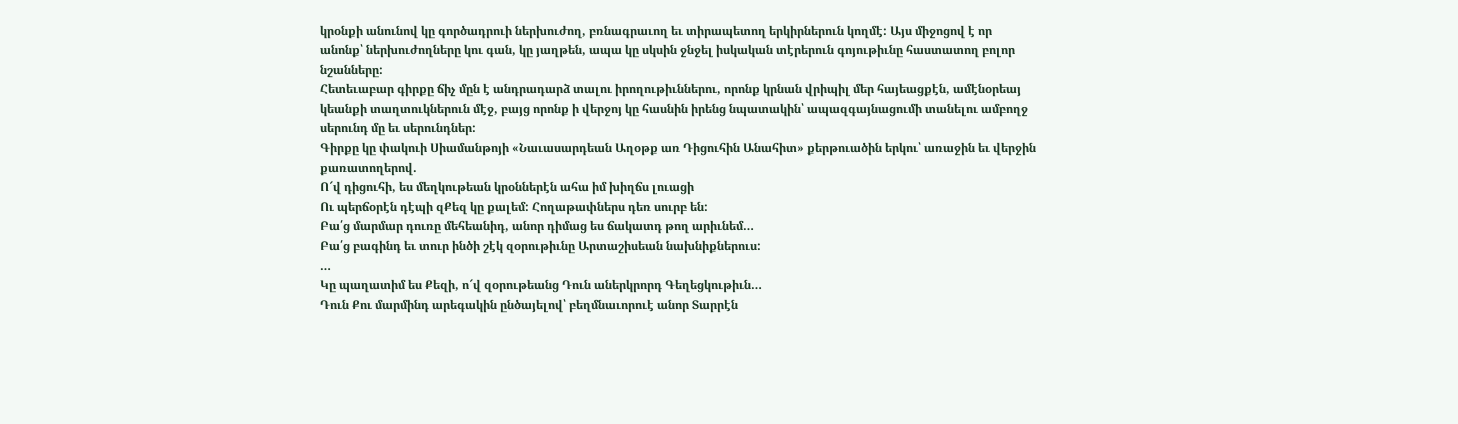կրօնքի անունով կը գործադրուի ներխուժող, բռնագրաւող եւ տիրապետող երկիրներուն կողմէ: Այս միջոցով է որ անոնք՝ ներխուժողները կու գան, կը յաղթեն, ապա կը սկսին ջնջել իսկական տէրերուն գոյութիւնը հաստատող բոլոր նշանները:
Հետեւաբար գիրքը ճիչ մըն է անդրադարձ տալու իրողութիւններու, որոնք կրնան վրիպիլ մեր հայեացքէն, ամէնօրեայ կեանքի տաղտուկներուն մէջ, բայց որոնք ի վերջոյ կը հասնին իրենց նպատակին՝ ապազգայնացումի տանելու ամբողջ սերունդ մը եւ սերունդներ:
Գիրքը կը փակուի Սիամանթոյի «Նաւասարդեան Աղօթք առ Դիցուհին Անահիտ» քերթուածին երկու՝ առաջին եւ վերջին քառատողերով.
Ո՜վ դիցուհի, ես մեղկութեան կրօններէն ահա իմ խիղճս լուացի
Ու պերճօրէն դէպի զՔեզ կը քալեմ: Հողաթափներս դեռ սուրբ են:
Բա՛ց մարմար դուռը մեհեանիդ, անոր դիմաց ես ճակատդ թող արիւնեմ…
Բա՛ց բագինդ եւ տուր ինծի շէկ զօրութիւնը Արտաշիսեան նախնիքներուս:
…
Կը պաղատիմ ես Քեզի, ո՜վ զօրութեանց Դուն աներկրորդ Գեղեցկութիւն…
Դուն Քու մարմինդ արեգակին ընծայելով՝ բեղմնաւորուէ անոր Տարրէն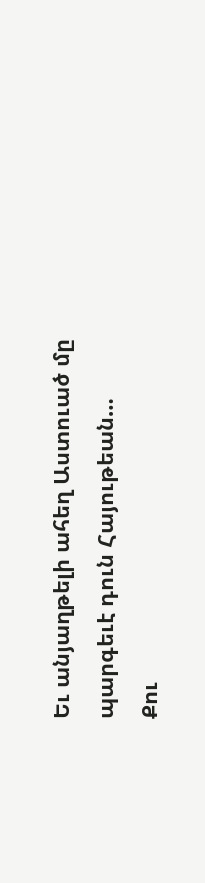Եւ անյաղթելի ահեղ Աստուած մը պարգեւէ դուն Հայութեան…
Քու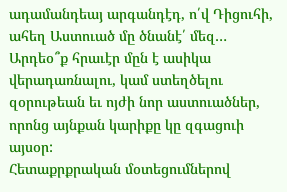ադամանդեայ արգանդէդ, ո՛վ Դիցուհի, ահեղ Աստուած մը ծնանէ՛ մեզ…
Արդեօ՞ք հրաւէր մըն է ասիկա վերադառնալու, կամ ստեղծելու զօրութեան եւ ոյժի նոր աստուածներ, որոնց այնքան կարիքը կը զգացուի այսօր:
Հետաքրքրական մօտեցումներով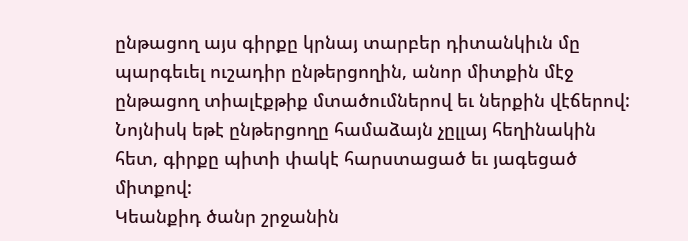ընթացող այս գիրքը կրնայ տարբեր դիտանկիւն մը պարգեւել ուշադիր ընթերցողին, անոր միտքին մէջ ընթացող տիալէքթիք մտածումներով եւ ներքին վէճերով: Նոյնիսկ եթէ ընթերցողը համաձայն չըլլայ հեղինակին հետ, գիրքը պիտի փակէ հարստացած եւ յագեցած միտքով:
Կեանքիդ ծանր շրջանին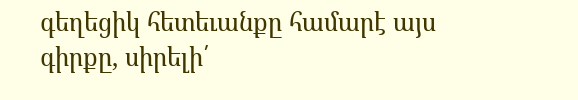գեղեցիկ հետեւանքը համարէ այս գիրքը, սիրելի՛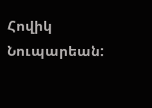Հովիկ Նուպարեան: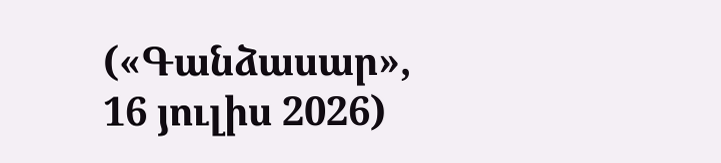(«Գանձասար», 16 յուլիս 2026)